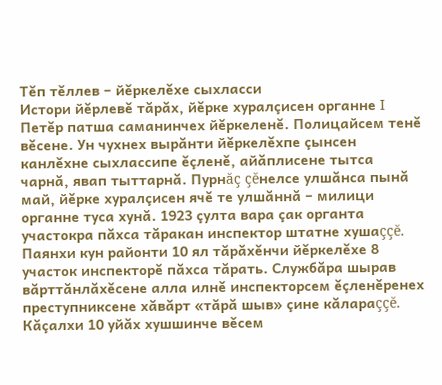Тĕп тĕллев – йĕркелĕхе сыхласси
Истори йĕрлевĕ тăрăх, йĕрке хуралçисен органне I Петĕр патша саманинчех йĕркеленĕ. Полицайсем тенĕ вĕсене. Ун чухнех вырăнти йĕркелĕхпе çынсен канлĕхне сыхлассипе ĕçленĕ, айăплисене тытса чарнă, явап тыттарнă. Пурнăç çĕнелсе улшăнса пынă май, йĕрке хуралçисен ячĕ те улшăннă – милици органне туса хунă. 1923 çулта вара çак органта участокра пăхса тăракан инспектор штатне хушаççĕ.
Паянхи кун районти 10 ял тăрăхĕнчи йĕркелĕхе 8 участок инспекторĕ пăхса тăрать. Службăра шырав вăрттăнлăхĕсене алла илнĕ инспекторсем ĕçленĕренех преступниксене хăвăрт «тăрă шыв» çине кăлараççĕ.
Кăçалхи 10 уйăх хушшинче вĕсем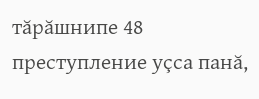тăрăшнипе 48 преступление уçса панă,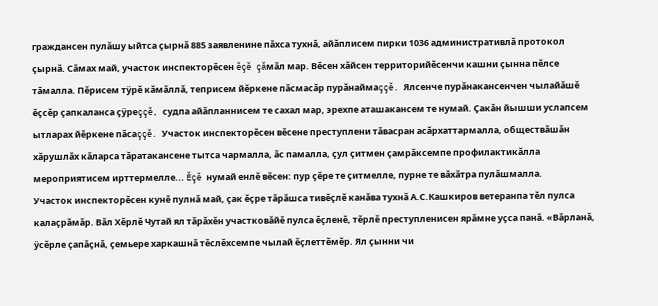граждансен пулăшу ыйтса çырнă 885 заявленине пăхса тухнă, айăплисем пирки 1036 административлă протокол çырнă. Сăмах май, участок инспекторĕсен ĕçĕ çăмăл мар. Вĕсен хăйсен территорийĕсенчи кашни çынна пĕлсе тăмалла. Пĕрисем тÿрĕ кăмăллă, теприсем йĕркене пăсмасăр пурăнаймаççĕ. Ялсенче пурăнакансенчен чылайăшĕ ĕçсĕр çапкаланса çÿреççĕ, судпа айăпланнисем те сахал мар, эрехпе аташакансем те нумай. Çакăн йышши услапсем ытларах йĕркене пăсаççĕ. Участок инспекторĕсен вĕсене преступлени тăвасран асăрхаттармалла, обществăшăн хăрушлăх кăларса тăратакансене тытса чармалла, ăс памалла, çул çитмен çамрăксемпе профилактикăлла мероприятисем ирттермелле... Ĕçĕ нумай енлĕ вĕсен: пур çĕре те çитмелле, пурне те вăхăтра пулăшмалла.
Участок инспекторĕсен кунĕ пулнă май, çак ĕçре тăрăшса тивĕçлĕ канăва тухнă А.С.Кашкиров ветеранпа тĕл пулса калаçрăмăр. Вăл Хĕрлĕ Чутай ял тăрăхĕн участковăйĕ пулса ĕçленĕ, тĕрлĕ преступленисен ярăмне уçса панă. «Вăрланă, ÿсĕрле çапăçнă, çемьере харкашнă тĕслĕхсемпе чылай ĕçлеттĕмĕр. Ял çынни чи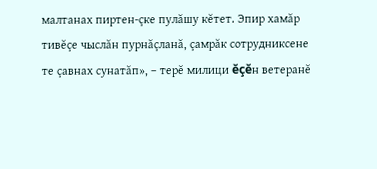малтанах пиртен-çке пулăшу кĕтет. Эпир хамăр тивĕçе чыслăн пурнăçланă, çамрăк сотрудниксене те çавнах сунатăп», – терĕ милици ĕçĕн ветеранĕ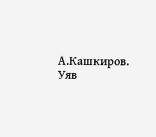А.Кашкиров.
Уяв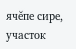ячĕпе сире, участок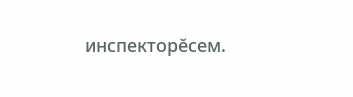инспекторĕсем.